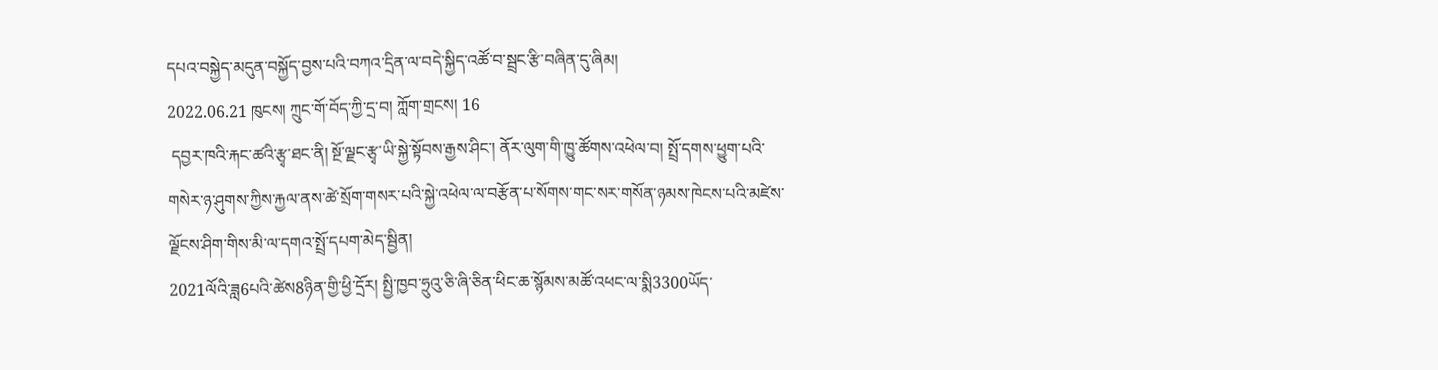དཔའ་བསྐྱེད་མདུན་བསྐྱོད་བྱས་པའི་བཀའ་དྲིན་ལ་བདེ་སྐྱིད་འཚོ་བ་སྦྲང་རྩི་བཞིན་དུ་ཞིམ།
2022.06.21 ཁུངས། ཀྲུང་གོ་བོད་ཀྱི་དྲ་བ། ཀློག་གྲངས། 16
 དབྱར་ཁའི་རྐང་ཚའི་རྩྭ་ཐང་ནི། སྔོ་ལྗང་རྩྭ་ཡི་སྐྱེ་སྟོབས་རྒྱས་ཤིང་། ནོར་ལུག་གི་ཁྱུ་ཚོགས་འཕེལ་བ། སྤྲོ་དགས་ཕྱུག་པའི་གསེར་ཉ་ཤུགས་ཀྱིས་རྐྱལ་ནས་ཚེ་སྲོག་གསར་པའི་སྐྱེ་འཕེལ་ལ་བརྩོན་པ་སོགས་གང་སར་གསོན་ཉམས་ཁེངས་པའི་མཛེས་ལྗོངས་ཤིག་གིས་མི་ལ་དགའ་སྤྲོ་དཔག་མེད་སྦྱིན།
2021ལོའི་ཟླ6པའི་ཚེས8ཉིན་གྱི་ཕྱི་དྲོར། སྤྱི་ཁྱབ་ཧྲུའུ་ཅི་ཞི་ཅིན་ཕིང་ཆ་སྙོམས་མཚོ་འཕང་ལ་སྨི3300ཡོད་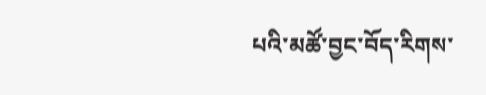པའི་མཚོ་བྱང་བོད་རིགས་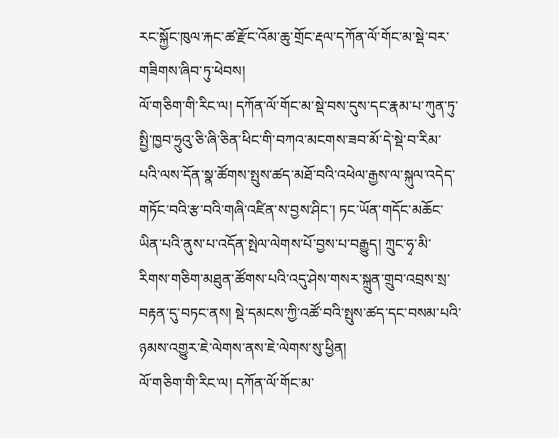རང་སྐྱོང་ཁུལ་རྐང་ཚ་རྫོང་འོམ་ཆུ་གྲོང་རྡལ་དཀོན་ལོ་གོང་མ་སྡེ་བར་གཟིགས་ཞིབ་ཏུ་ཕེབས།
ལོ་གཅིག་གི་རིང་ལ། དཀོན་ལོ་གོང་མ་སྡེ་བས་དུས་དང་རྣམ་པ་ཀུན་ཏུ་སྤྱི་ཁྱབ་ཧྲུའུ་ཅི་ཞི་ཅིན་ཕིང་གི་བཀའ་མངགས་ཟབ་མོ་དེ་སྡེ་བ་རིམ་པའི་ལས་དོན་སྣ་ཚོགས་སྤུས་ཚད་མཐོ་བའི་འཕེལ་རྒྱས་ལ་སྐུལ་འདེད་གཏོང་བའི་རྩ་བའི་གཞི་འཛིན་ས་བྱས་ཤིང་། ཏང་ཡོན་གདོང་མཆོང་ཡིན་པའི་ནུས་པ་འདོན་སྤེལ་ལེགས་པོ་བྱས་པ་བརྒྱུད། ཀྲུང་ཧྭ་མི་རིགས་གཅིག་མཐུན་ཚོགས་པའི་འདུ་ཤེས་གསར་སྐྲུན་གྲུབ་འབྲས་སྲ་བརྟན་དུ་བཏང་ནས། སྡེ་དམངས་ཀྱི་འཚོ་བའི་སྤུས་ཚད་དང་བསམ་པའི་ཉམས་འགྱུར་ཇེ་ལེགས་ནས་ཇེ་ལེགས་སུ་ཕྱིན།
ལོ་གཅིག་གི་རིང་ལ། དཀོན་ལོ་གོང་མ་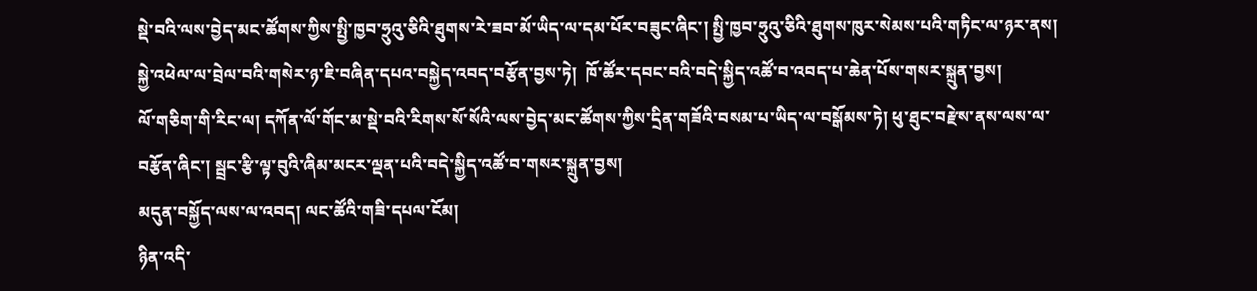སྡེ་བའི་ལས་བྱེད་མང་ཚོགས་ཀྱིས་སྤྱི་ཁྱབ་ཧྲུའུ་ཅིའི་ཐུགས་རེ་ཟབ་མོ་ཡིད་ལ་དམ་པོར་བཟུང་ཞིང་། སྤྱི་ཁྱབ་ཧྲུའུ་ཅིའི་ཐུགས་ཁུར་སེམས་པའི་གཏིང་ལ་ཉར་ནས། སྐྱེ་འཕེལ་ལ་བྲེལ་བའི་གསེར་ཉ་ཇི་བཞིན་དཔའ་བསྐྱེད་འབད་བརྩོན་བྱས་ཏེ།  ཁོ་ཚོར་དབང་བའི་བདེ་སྐྱིད་འཚོ་བ་འབད་པ་ཆེན་པོས་གསར་སྐྲུན་བྱས།
ལོ་གཅིག་གི་རིང་ལ། དཀོན་ལོ་གོང་མ་སྡེ་བའི་རིགས་སོ་སོའི་ལས་བྱེད་མང་ཚོགས་ཀྱིས་དྲིན་གཟོའི་བསམ་པ་ཡིད་ལ་བསྒོམས་ཏེ། ཕུ་ཐུང་བརྫེས་ནས་ལས་ལ་བརྩོན་ཞིང་། སྦྲང་རྩི་ལྟ་བུའི་ཞིམ་མངར་ལྡན་པའི་བདེ་སྐྱིད་འཚོ་བ་གསར་སྐྲུན་བྱས།
མདུན་བསྐྱོད་ལས་ལ་འབད། ལང་ཚོའི་གཟི་དཔལ་ངོམ།
ཉིན་འདི་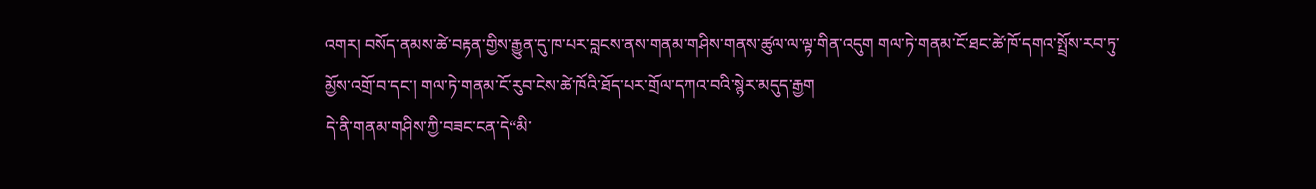འགར། བསོད་ནམས་ཚེ་བརྟན་གྱིས་རྒྱུན་དུ་ཁ་པར་བླངས་ནས་གནམ་གཤིས་གནས་ཚུལ་ལ་ལྟ་གིན་འདུག གལ་ཏེ་གནམ་ངོ་ཐང་ཚེ་ཁོ་དགའ་སྤྲོས་རབ་ཏུ་མྱོས་འགྲོ་བ་དང་། གལ་ཏེ་གནམ་ངོ་རུབ་ངེས་ཚེ་ཁོའི་ཐོད་པར་གྲོལ་དཀའ་བའི་སྙེར་མདུད་རྒྱག
དེ་ནི་གནམ་གཤིས་ཀྱི་བཟང་ངན་དེ“མི་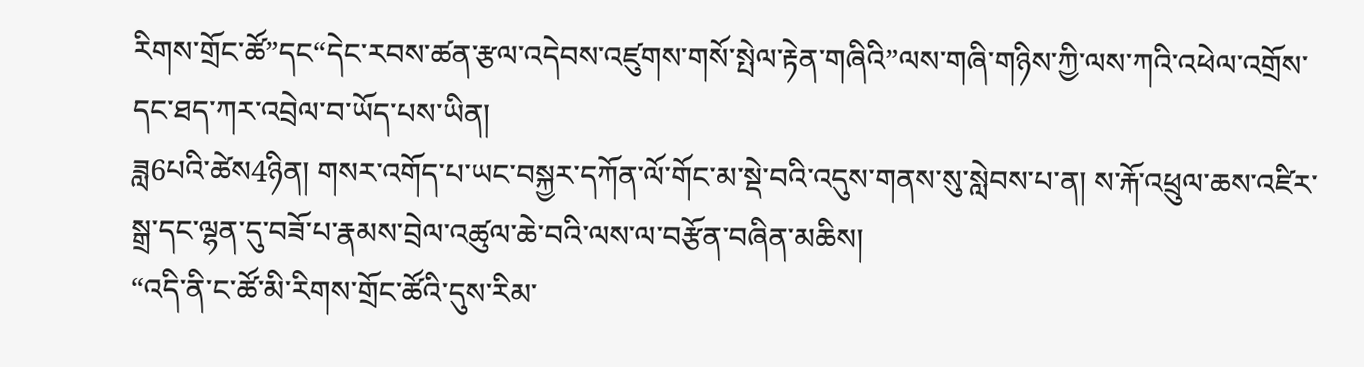རིགས་གྲོང་ཚོ”དང“དེང་རབས་ཚན་རྩལ་འདེབས་འཛུགས་གསོ་སྤེལ་རྟེན་གཞིའི”ལས་གཞི་གཉིས་ཀྱི་ལས་ཀའི་འཕེལ་འགྲོས་དང་ཐད་ཀར་འབྲེལ་བ་ཡོད་པས་ཡིན།
ཟླ6པའི་ཚེས4ཉིན། གསར་འགོད་པ་ཡང་བསྐྱར་དཀོན་ལོ་གོང་མ་སྡེ་བའི་འདུས་གནས་སུ་སླེབས་པ་ན། ས་རྐོ་འཕྲུལ་ཆས་འཛིར་སྒྲ་དང་ལྷན་དུ་བཟོ་པ་རྣམས་བྲེལ་འཚུལ་ཆེ་བའི་ལས་ལ་བརྩོན་བཞིན་མཆིས།
“འདི་ནི་ང་ཚོ་མི་རིགས་གྲོང་ཚོའི་དུས་རིམ་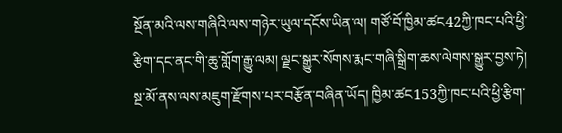སྔོན་མའི་ལས་གཞིའི་ལས་གཉེར་ཡུལ་དངོས་ཡིན་ལ། གཙོ་བོ་ཁྱིམ་ཚང42ཀྱི་ཁང་པའི་ཕྱི་རྩིག་དང་ནང་གི་ཆུ་གློག་རྒྱུ་ལམ། ལྗང་སྒྱུར་སོགས་རྨང་གཞི་སྒྲིག་ཆས་ལེགས་སྒྱུར་བྱས་ཏེ། སྔ་མོ་ནས་ལས་མཇུག་རྫོགས་པར་བརྩོན་བཞིན་ཡོད། ཁྱིམ་ཚང153ཀྱི་ཁང་པའི་ཕྱི་རྩིག་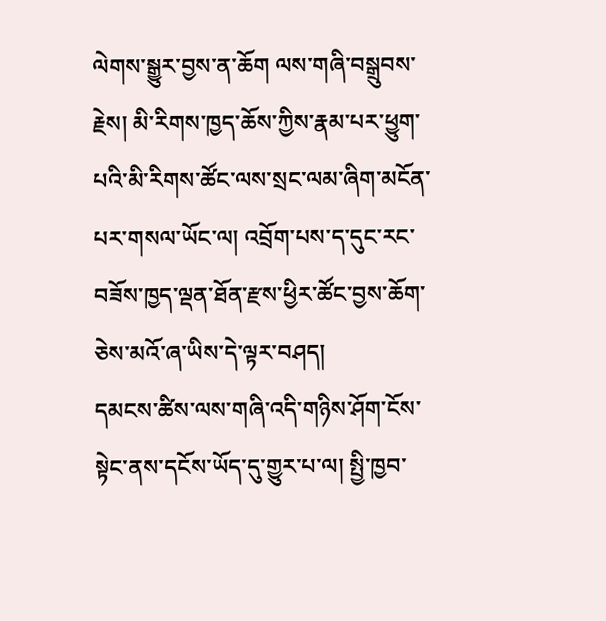ལེགས་སྒྱུར་བྱས་ན་ཆོག ལས་གཞི་བསྒྲུབས་རྗེས། མི་རིགས་ཁྱད་ཆོས་ཀྱིས་རྣམ་པར་ཕྱུག་པའི་མི་རིགས་ཚོང་ལས་སྲང་ལམ་ཞིག་མངོན་པར་གསལ་ཡོང་ལ། འབྲོག་པས་ད་དུང་རང་བཟོས་ཁྱད་ལྡན་ཐོན་རྫས་ཕྱིར་ཚོང་བྱས་ཆོག་ཅེས་མའོ་ཞ་ཡིས་དེ་ལྟར་བཤད།
དམངས་ཚིས་ལས་གཞི་འདི་གཉིས་ཤོག་ངོས་སྟེང་ནས་དངོས་ཡོད་དུ་གྱུར་པ་ལ། སྤྱི་ཁྱབ་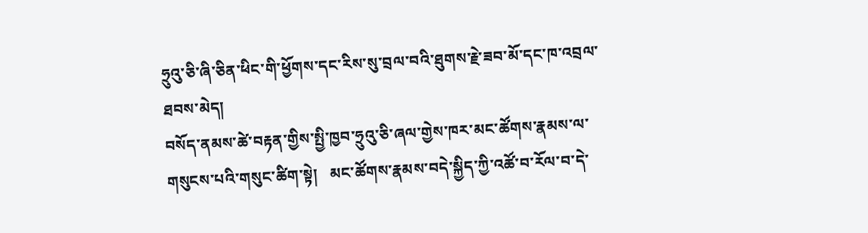ཧྲུའུ་ཅི་ཞི་ཅིན་ཕིང་གི་ཕྱོགས་དང་རིས་སུ་བྲལ་བའི་ཐུགས་རྗེ་ཟབ་མོ་དང་ཁ་འབྲལ་ཐབས་མེད།
བསོད་ནམས་ཚེ་བརྟན་གྱིས་སྤྱི་ཁྱབ་ཧྲུའུ་ཅི་ཞལ་གྱེས་ཁར་མང་ཚོགས་རྣམས་ལ་གསུངས་པའི་གསུང་ཚིག་སྟེ།   མང་ཚོགས་རྣམས་བདེ་སྐྱིད་ཀྱི་འཚོ་བ་རོལ་བ་དེ་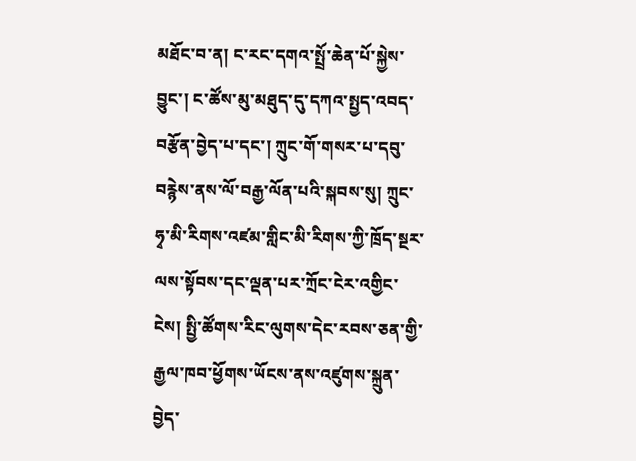མཐོང་བ་ན། ང་རང་དགའ་སྤྲོ་ཆེན་པོ་སྐྱེས་བྱུང་། ང་ཚོས་མུ་མཐུད་དུ་དཀའ་སྤྱད་འབད་བརྩོན་བྱེད་པ་དང་། ཀྲུང་གོ་གསར་པ་དབུ་བརྙེས་ནས་ལོ་བརྒྱ་ལོན་པའི་སྐབས་སུ། ཀྲུང་ཧྭ་མི་རིགས་འཛམ་གླིང་མི་རིགས་ཀྱི་ཁྲོད་སྔར་ལས་སྟོབས་དང་ལྡན་པར་ཀྲོང་ངེར་འགྱིང་ངེས། སྤྱི་ཚོགས་རིང་ལུགས་དེང་རབས་ཅན་གྱི་རྒྱལ་ཁབ་ཕྱོགས་ཡོངས་ནས་འཛུགས་སྐྲུན་བྱེད་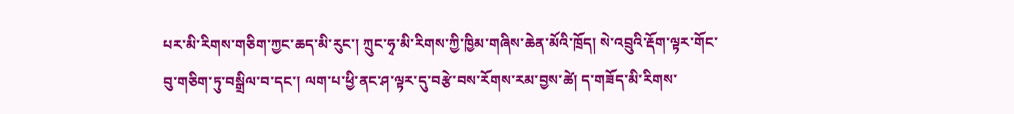པར་མི་རིགས་གཅིག་ཀྱང་ཆད་མི་རུང་། ཀྲུང་ཧྭ་མི་རིགས་ཀྱི་ཁྱིམ་གཞིས་ཆེན་མོའི་ཁྲོད། སེ་འབྲུའི་རྡོག་ལྟར་གོང་བུ་གཅིག་ཏུ་བསྒྲིལ་བ་དང་། ལག་པ་ཕྱི་ནང་ཤ་ལྟར་དུ་བརྩེ་བས་རོགས་རམ་བྱས་ཚེ། ད་གཟོད་མི་རིགས་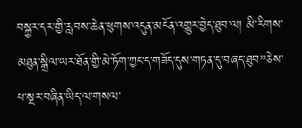བསྐྱར་དར་གྱི་རླབས་ཆེན་ཕུགས་འདུན་མངོན་འགྱུར་བྱེད་ཐུབ་ལ། མི་རིགས་མཐུན་སྒྲིལ་ཡར་ཐོན་གྱི་མེ་ཏོག་ཀྱང་ད་གཟོད་དུས་གཏན་དུ་བཞད་ཐུབ”ཅེས་པ་སྔར་བཞིན་ཡིད་ལ་གསལ་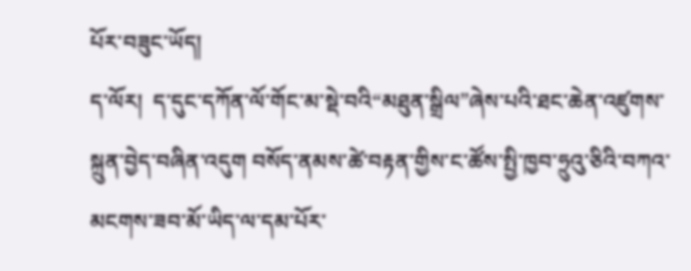པོར་བཟུང་ཡོད།
ད་ལོར།  ད་དུང་དཀོན་ལོ་གོང་མ་སྡེ་བའི“མཐུན་སྒྲིལ”ཞེས་པའི་ཐང་ཆེན་འཛུགས་སྐྲུན་བྱེད་བཞིན་འདུག བསོད་ནམས་ཚེ་བརྟན་གྱིས་ང་ཚོས་སྤྱི་ཁྱབ་ཧྲུའུ་ཅིའི་བཀའ་མངགས་ཟབ་མོ་ཡིད་ལ་དམ་པོར་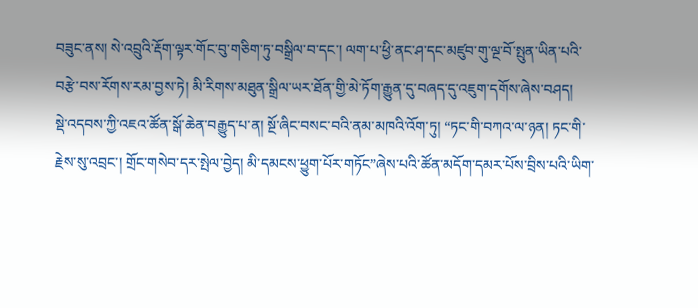བཟུང་ནས། སེ་འབྲུའི་རྡོག་ལྟར་གོང་བུ་གཅིག་ཏུ་བསྒྲིལ་བ་དང་། ལག་པ་ཕྱི་ནང་ཤ་དང་མཛུབ་གུ་ལྔ་བོ་སྤུན་ཡིན་པའི་བརྩེ་བས་རོགས་རམ་བྱས་ཏེ། མི་རིགས་མཐུན་སྒྲིལ་ཡར་ཐོན་གྱི་མེ་ཏོག་རྒྱུན་དུ་བཞད་དུ་འཇུག་དགོས་ཞེས་བཤད།
སྡེ་འདབས་ཀྱི་འཇའ་ཚོན་སྒོ་ཆེན་བརྒྱུད་པ་ན། སྔོ་ཞིང་བསང་བའི་ནམ་མཁའི་འོག་ཏུ། “ཏང་གི་བཀའ་ལ་ཉན། ཏང་གི་རྗེས་སུ་འབྲང་། གྲོང་གསེབ་དར་སྤེལ་བྱེད། མི་དམངས་ཕྱུག་པོར་གཏོང”ཞེས་པའི་ཚོན་མདོག་དམར་པོས་བྲིས་པའི་ཡིག་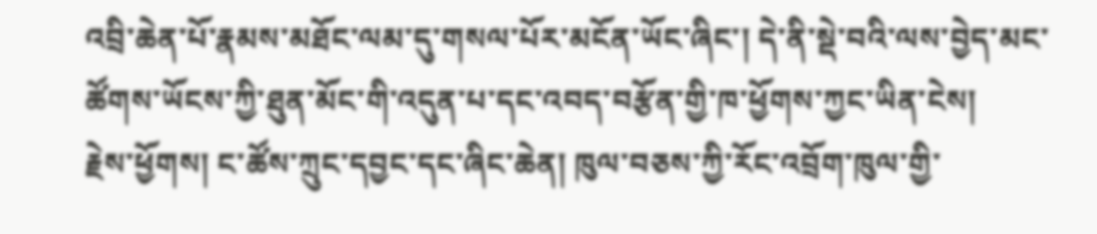འབྲི་ཆེན་པོ་རྣམས་མཐོང་ལམ་དུ་གསལ་པོར་མངོན་ཡོང་ཞིང་། དེ་ནི་སྡེ་བའི་ལས་བྱེད་མང་ཚོགས་ཡོངས་ཀྱི་ཐུན་མོང་གི་འདུན་པ་དང་འབད་བརྩོན་གྱི་ཁ་ཕྱོགས་ཀྱང་ཡིན་ངེས།
རྗེས་ཕྱོགས། ང་ཚོས་ཀྲུང་དབྱང་དང་ཞིང་ཆེན། ཁུལ་བཅས་ཀྱི་རོང་འབྲོག་ཁུལ་གྱི་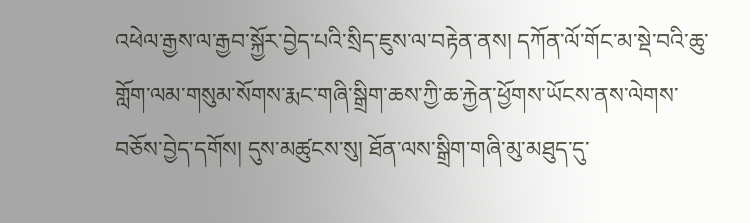འཕེལ་རྒྱས་ལ་རྒྱབ་སྐྱོར་བྱེད་པའི་སྲིད་ཇུས་ལ་བརྟེན་ནས། དཀོན་ལོ་གོང་མ་སྡེ་བའི་ཆུ་གློག་ལམ་གསུམ་སོགས་རྨང་གཞི་སྒྲིག་ཆས་ཀྱི་ཆ་རྐྱེན་ཕྱོགས་ཡོངས་ནས་ལེགས་བཅོས་བྱེད་དགོས། དུས་མཚུངས་སུ། ཐོན་ལས་སྒྲིག་གཞི་མུ་མཐུད་དུ་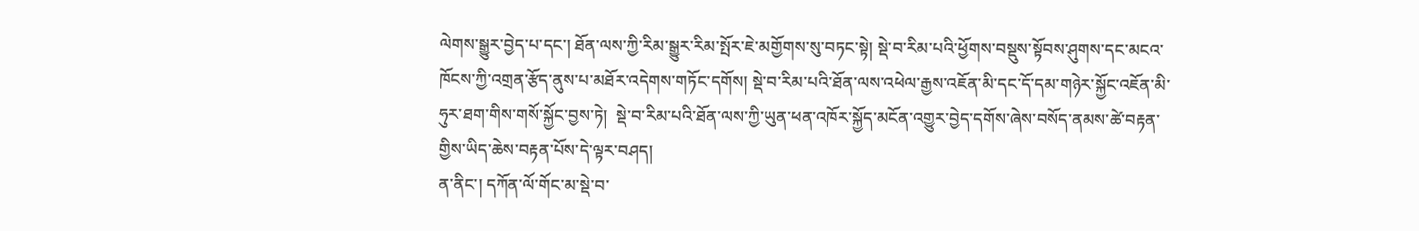ལེགས་སྒྱུར་བྱེད་པ་དང་། ཐོན་ལས་ཀྱི་རིམ་སྒྱུར་རིམ་སྤོར་ཇེ་མགྱོགས་སུ་བཏང་སྟེ། སྡེ་བ་རིམ་པའི་ཕྱོགས་བསྡུས་སྟོབས་ཤུགས་དང་མངའ་ཁོངས་ཀྱི་འགྲན་རྩོད་ནུས་པ་མཐོར་འདེགས་གཏོང་དགོས། སྡེ་བ་རིམ་པའི་ཐོན་ལས་འཕེལ་རྒྱས་འཇོན་མི་དང་དོ་དམ་གཉེར་སྐྱོང་འཇོན་མི་ཧུར་ཐག་གིས་གསོ་སྐྱོང་བྱས་ཏེ།  སྡེ་བ་རིམ་པའི་ཐོན་ལས་ཀྱི་ཡུན་ཕན་འཁོར་སྐྱོད་མངོན་འགྱུར་བྱེད་དགོས་ཞེས་བསོད་ནམས་ཚེ་བརྟན་གྱིས་ཡིད་ཆེས་བརྟན་པོས་དེ་ལྟར་བཤད།
ན་ནིང་། དཀོན་ལོ་གོང་མ་སྡེ་བ་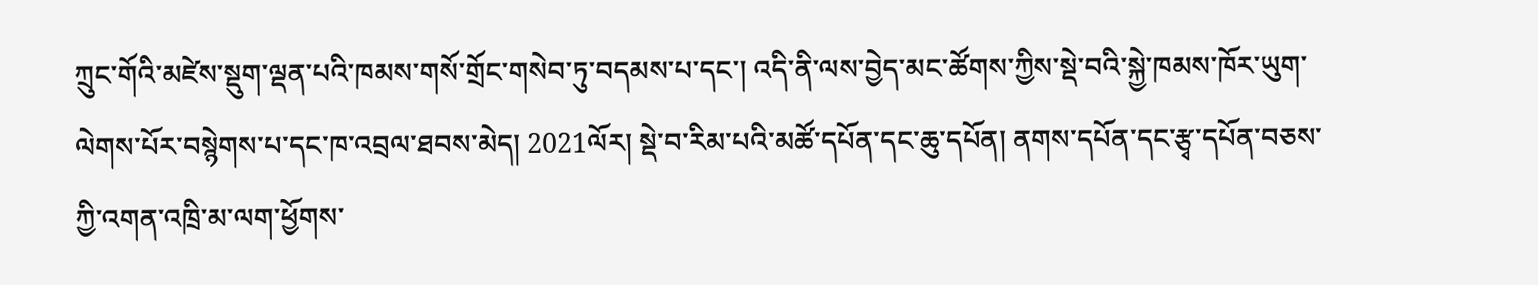ཀྲུང་གོའི་མཛེས་སྡུག་ལྡན་པའི་ཁམས་གསོ་གྲོང་གསེབ་ཏུ་བདམས་པ་དང་། འདི་ནི་ལས་བྱེད་མང་ཚོགས་ཀྱིས་སྡེ་བའི་སྐྱེ་ཁམས་ཁོར་ཡུག་ལེགས་པོར་བསྙེགས་པ་དང་ཁ་འབྲལ་ཐབས་མེད། 2021ལོར། སྡེ་བ་རིམ་པའི་མཚོ་དཔོན་དང་ཆུ་དཔོན། ནགས་དཔོན་དང་རྩྭ་དཔོན་བཅས་ཀྱི་འགན་འཁྲི་མ་ལག་ཕྱོགས་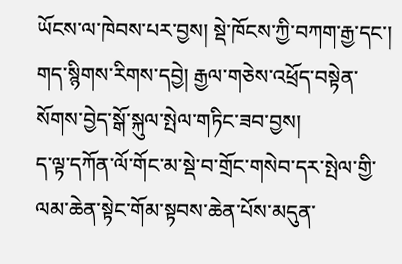ཡོངས་ལ་ཁེབས་པར་བྱས། སྡེ་ཁོངས་ཀྱི་བཀག་རྒྱ་དང་། གད་སྙིགས་རིགས་དབྱེ། རྒྱལ་གཅེས་འཕྲོད་བསྟེན་སོགས་བྱེད་སྒོ་སྐུལ་སྤེལ་གཏིང་ཟབ་བྱས།
ད་ལྟ་དཀོན་ལོ་གོང་མ་སྡེ་བ་གྲོང་གསེབ་དར་སྤེལ་གྱི་ལམ་ཆེན་སྟེང་གོམ་སྟབས་ཆེན་པོས་མདུན་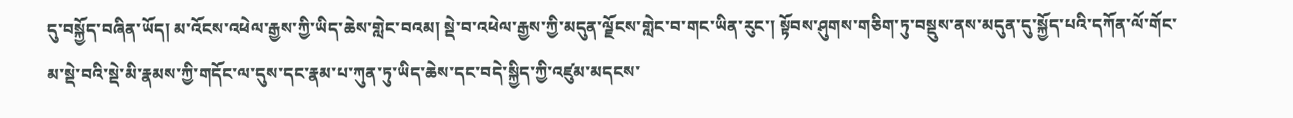དུ་བསྐྱོད་བཞིན་ཡོད། མ་འོངས་འཕེལ་རྒྱས་ཀྱི་ཡིད་ཆེས་གླེང་བའམ། སྡེ་བ་འཕེལ་རྒྱས་ཀྱི་མདུན་ལྗོངས་གླེང་བ་གང་ཡིན་རུང་། སྟོབས་ཤུགས་གཅིག་ཏུ་བསྡུས་ནས་མདུན་དུ་སྐྱོད་པའི་དཀོན་ལོ་གོང་མ་སྡེ་བའི་སྡེ་མི་རྣམས་ཀྱི་གདོང་ལ་དུས་དང་རྣམ་པ་ཀུན་ཏུ་ཡིད་ཆེས་དང་བདེ་སྐྱིད་ཀྱི་འཛུམ་མདངས་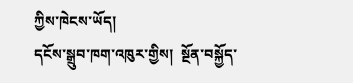ཀྱིས་ཁེངས་ཡོད།
དངོས་སྒྲུབ་ཁག་འཁུར་གྱིས།  སྔོན་བསྐྱོད་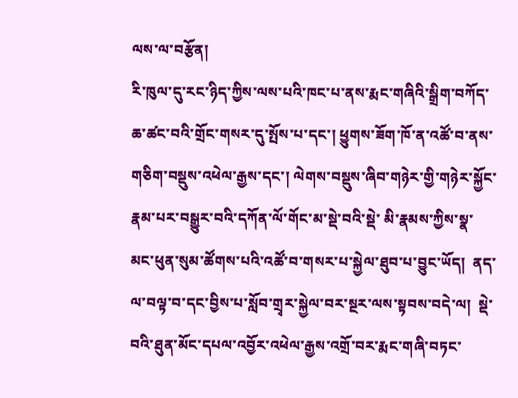ལས་ལ་བརྩོན།
རི་ཁུལ་དུ་རང་ཉིད་ཀྱིས་ལས་པའི་ཁང་པ་ནས་རྨང་གཞིའི་སྒྲིག་བཀོད་ཆ་ཚང་བའི་གྲོང་གསར་དུ་སྤོས་པ་དང་། ཕྱུགས་ཟོག་ཁོ་ན་འཚོ་བ་ནས་གཅིག་བསྡུས་འཕེལ་རྒྱས་དང་། ལེགས་བསྡུས་ཞིབ་གཉེར་གྱི་གཉེར་སྐྱོང་རྣམ་པར་བསྒྱུར་བའི་དཀོན་ལོ་གོང་མ་སྡེ་བའི་སྡེ་ མི་རྣམས་ཀྱིས་སྣ་མང་ཕུན་སུམ་ཚོགས་པའི་འཚོ་བ་གསར་པ་སྐྱེལ་ཐུབ་པ་བྱུང་ཡོད།  ནད་ལ་བལྟ་བ་དང་བྱིས་པ་སློབ་གྲྭར་སྐྱེལ་བར་སྔར་ལས་སྟབས་བདེ་ལ།  སྡེ་བའི་ཐུན་མོང་དཔལ་འབྱོར་འཕེལ་རྒྱས་འགྲོ་བར་རྨང་གཞི་བཏང་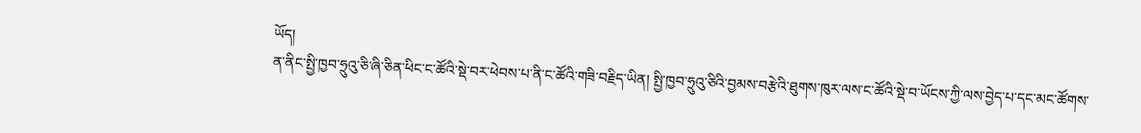ཡོད།
ན་ནིང་སྤྱི་ཁྱབ་ཧྲུའུ་ཅི་ཞི་ཅིན་ཕིང་ང་ཚོའི་སྡེ་བར་ཕེབས་པ་ནི་ང་ཚོའི་གཟི་བརྗིད་ཡིན། སྤྱི་ཁྱབ་ཧྲུའུ་ཅིའི་བྱམས་བརྩེའི་ཐུགས་ཁུར་ལས་ང་ཚོའི་སྡེ་བ་ཡོངས་ཀྱི་ལས་བྱེད་པ་དང་མང་ཚོགས་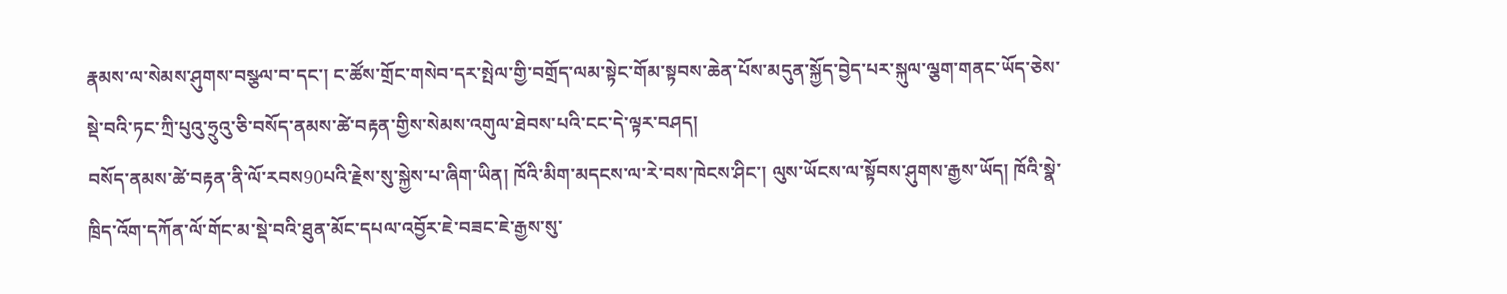རྣམས་ལ་སེམས་ཤུགས་བསྩལ་བ་དང་། ང་ཚོས་གྲོང་གསེབ་དར་སྤེལ་གྱི་བགྲོད་ལམ་སྟེང་གོམ་སྟབས་ཆེན་པོས་མདུན་སྐྱོད་བྱེད་པར་སྐུལ་ལྕག་གནང་ཡོད་ཅེས་སྡེ་བའི་ཏང་ཀྲི་པུའུ་ཧྲུའུ་ཅི་བསོད་ནམས་ཚེ་བརྟན་གྱིས་སེམས་འགུལ་ཐེབས་པའི་ངང་དེ་ལྟར་བཤད།
བསོད་ནམས་ཚེ་བརྟན་ནི་ལོ་རབས90པའི་རྗེས་སུ་སྐྱེས་པ་ཞིག་ཡིན། ཁོའི་མིག་མདངས་ལ་རེ་བས་ཁེངས་ཤིང་། ལུས་ཡོངས་ལ་སྟོབས་ཤུགས་རྒྱས་ཡོད། ཁོའི་སྣེ་ཁྲིད་འོག་དཀོན་ལོ་གོང་མ་སྡེ་བའི་ཐུན་མོང་དཔལ་འབྱོར་ཇེ་བཟང་ཇེ་རྒྱས་སུ་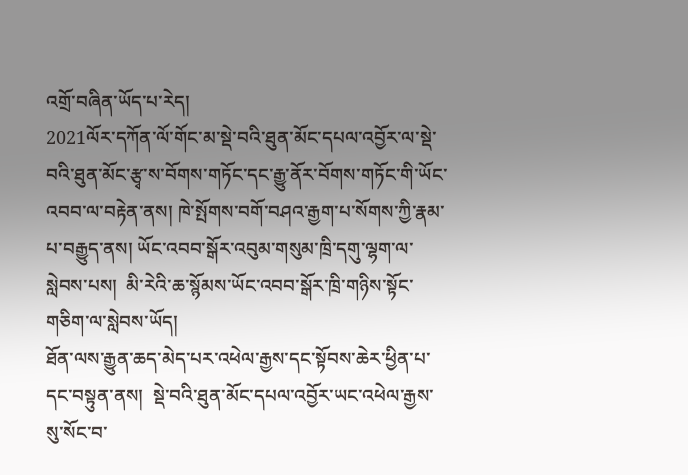འགྲོ་བཞིན་ཡོད་པ་རེད།
2021ལོར་དཀོན་ལོ་གོང་མ་སྡེ་བའི་ཐུན་མོང་དཔལ་འབྱོར་ལ་སྡེ་བའི་ཐུན་མོང་རྩྭ་ས་བོགས་གཏོང་དང་རྒྱུ་ནོར་བོགས་གཏོང་གི་ཡོང་འབབ་ལ་བརྟེན་ནས། ཁེ་སྤོགས་བགོ་བཤའ་རྒྱག་པ་སོགས་ཀྱི་རྣམ་པ་བརྒྱུད་ནས། ཡོང་འབབ་སྒོར་འབུམ་གསུམ་ཁྲི་དགུ་ལྷག་ལ་སླེབས་པས།  མི་རེའི་ཆ་སྙོམས་ཡོང་འབབ་སྒོར་ཁྲི་གཉིས་སྟོང་གཅིག་ལ་སླེབས་ཡོད།
ཐོན་ལས་རྒྱུན་ཆད་མེད་པར་འཕེལ་རྒྱས་དང་སྟོབས་ཆེར་ཕྱིན་པ་དང་བསྟུན་ནས།  སྡེ་བའི་ཐུན་མོང་དཔལ་འབྱོར་ཡང་འཕེལ་རྒྱས་སུ་སོང་བ་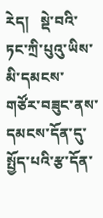རེད།   སྡེ་བའི་ཏང་ཀྲི་པུའུ་ཡིས་མི་དམངས་གཙོར་བཟུང་ནས་དམངས་དོན་དུ་སྤྱོད་པའི་རྩ་དོན་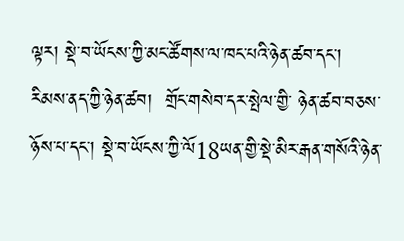ལྟར། སྡེ་བ་ཡོངས་ཀྱི་མང་ཚོགས་ལ་ཁང་པའི་ཉེན་ཚབ་དང་།  རིམས་ནད་ཀྱི་ཉེན་ཚབ།  གྲོང་གསེབ་དར་སྤེལ་གྱི་ ཉེན་ཚབ་བཅས་ཉོས་པ་དང་། སྡེ་བ་ཡོངས་ཀྱི་ལོ18ཡན་གྱི་སྡེ་མིར་རྒན་གསོའི་ཉེན་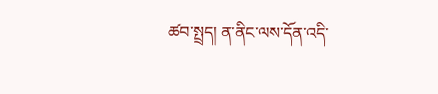ཚབ་སྤྲད། ན་ནིང་ལས་དོན་འདི་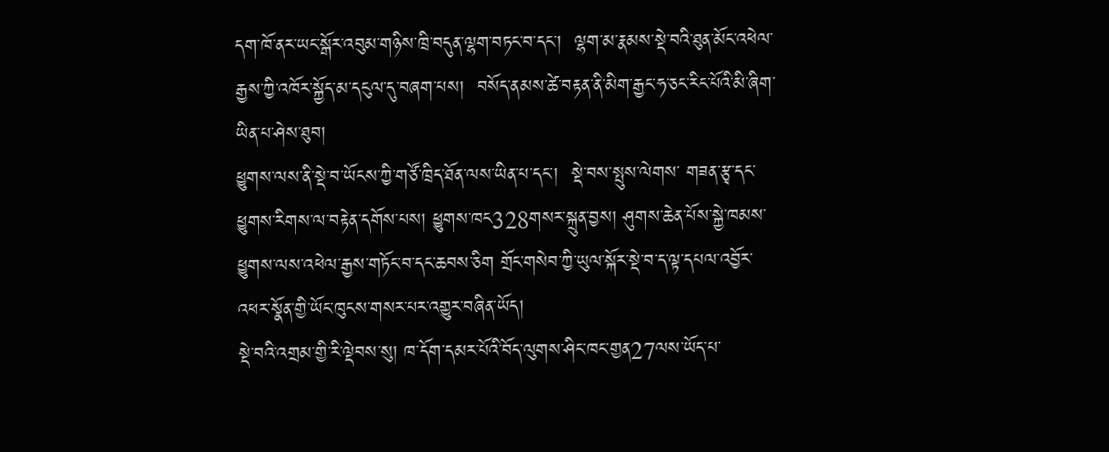དག་ཁོ་ནར་ཡང་སྒོར་འབུམ་གཉིས་ཁྲི་བདུན་ལྷག་བཏང་བ་དང་།  ལྷག་མ་རྣམས་སྡེ་བའི་ཐུན་མོང་འཕེལ་རྒྱས་ཀྱི་འཁོར་སྐྱོད་མ་དངུལ་དུ་བཞག་པས།  བསོད་ནམས་ཚེ་བརྟན་ནི་མིག་རྒྱང་ཧ་ཅང་རིང་པོའི་མི་ཞིག་ཡིན་པ་ཤེས་ཐུབ།
ཕྱུགས་ལས་ནི་སྡེ་བ་ཡོངས་ཀྱི་གཙོ་ཁྲིད་ཐོན་ལས་ཡིན་པ་དང་།  སྡེ་བས་སྤུས་ལེགས་ གཟན་རྩྭ་དང་ཕྱུགས་རིགས་ལ་བརྟེན་དགོས་པས། ཕྱུགས་ཁང328གསར་སྐྲུན་བྱས། ཤུགས་ཆེན་པོས་སྐྱེ་ཁམས་ཕྱུགས་ལས་འཕེལ་རྒྱས་གཏོང་བ་དང་ཆབས་ཅིག གྲོང་གསེབ་ཀྱི་ཡུལ་སྐོར་སྡེ་བ་ད་ལྟ་དཔལ་འབྱོར་འཕར་སྣོན་གྱི་ཡོང་ཁུངས་གསར་པར་འགྱུར་བཞིན་ཡོད།
སྡེ་བའི་འགྲམ་གྱི་རི་ལྡེབས་སུ། ཁ་དོག་དམར་པོའི་བོད་ལུགས་ཤིང་ཁང་གྱན27ལས་ཡོད་པ་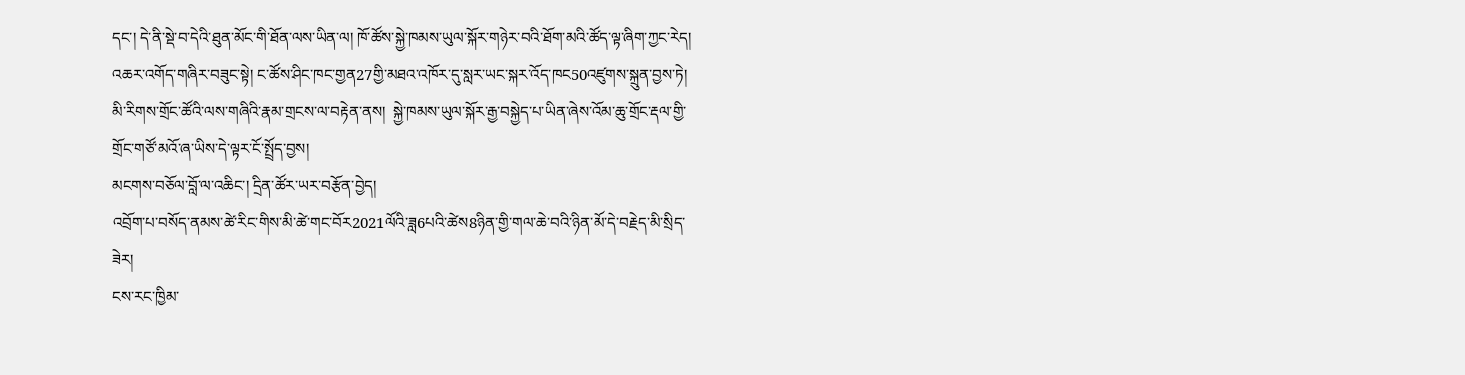དང་། དེ་ནི་སྡེ་བ་དེའི་ཐུན་མོང་གི་ཐོན་ལས་ཡིན་ལ། ཁོ་ཚོས་སྐྱེ་ཁམས་ཡུལ་སྐོར་གཉེར་བའི་ཐོག་མའི་ཚོད་ལྟ་ཞིག་ཀྱང་རེད།
འཆར་འགོད་གཞིར་བཟུང་སྟེ། ང་ཚོས་ཤིང་ཁང་གྱན27གྱི་མཐའ་འཁོར་དུ་སླར་ཡང་སྐར་འོད་ཁང50འཛུགས་སྐྲུན་བྱས་ཏེ།  མི་རིགས་གྲོང་ཚོའི་ལས་གཞིའི་རྣམ་གྲངས་ལ་བརྟེན་ནས།  སྐྱེ་ཁམས་ཡུལ་སྐོར་རྒྱ་བསྐྱེད་པ་ཡིན་ཞེས་འོམ་ཆུ་གྲོང་རྡལ་གྱི་གྲོང་གཙོ་མའོ་ཞ་ཡིས་དེ་ལྟར་ངོ་སྤྲོད་བྱས།
མངགས་བཅོལ་བློ་ལ་འཆིང་། དྲིན་ཚོར་ཡར་བརྩོན་བྱེད།
འབྲོག་པ་བསོད་ནམས་ཚེ་རིང་གིས་མི་ཚེ་གང་བོར2021ལོའི་ཟླ6པའི་ཚེས8ཉིན་གྱི་གལ་ཆེ་བའི་ཉིན་མོ་དེ་བརྗེད་མི་སྲིད་ཟེར།
ངས་རང་ཁྱིམ་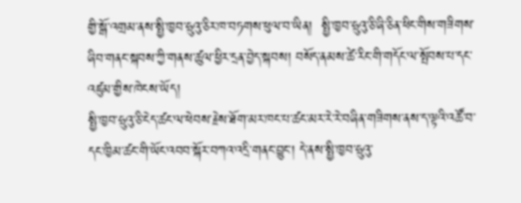གྱི་སྒོ་འགྲམ་ནས་སྤྱི་ཁྱབ་ཧྲུའུ་ཅིར་ཁ་བཏགས་ཕུལ་བ་ཡིན།  སྤྱི་ཁྱབ་ཧྲུའུ་ཅི་ཞི་ཅིན་ཕིང་གིས་གཟིགས་ཞིབ་གནང་སྐབས་ཀྱི་གནས་ཚུལ་ཕྱིར་དྲན་བྱེད་སྐབས། བསོད་ནམས་ཚེ་རིང་གི་གདོང་ལ་སྤོབས་པ་དང་འཛུམ་གྱིས་ཁེངས་ཡོད།
སྤྱི་ཁྱབ་ཧྲུའུ་ཅི་ངེད་ཚང་ལ་ཕེབས་རྗེས་ཐོག་མར་ཁང་པ་ཚང་མར་རེ་རེ་བཞིན་གཟིགས་ནས་ད་ལྟའི་འཚོ་བ་དང་ཁྱིམ་ཚང་གི་ཡོང་འབབ་སྐོར་བཀའ་འདྲི་གནང་བྱུང་། དེ་ནས་སྤྱི་ཁྱབ་ཧྲུའུ་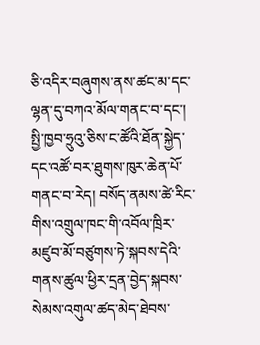ཅི་འདིར་བཞུགས་ནས་ཚང་མ་དང་ལྷན་དུ་བཀའ་མོལ་གནང་བ་དང་། སྤྱི་ཁྱབ་ཧྲུའུ་ཅིས་ང་ཚོའི་ཐོན་སྐྱེད་དང་འཚོ་བར་ཐུགས་ཁུར་ཆེན་པོ་གནང་བ་རེད། བསོད་ནམས་ཚེ་རིང་གིས་འགྲུལ་ཁང་གི་འབོལ་ཁྲིར་མཛུབ་མོ་བཙུགས་ཏེ་སྐབས་དེའི་གནས་ཚུལ་ཕྱིར་དྲན་བྱེད་སྐབས་སེམས་འགུལ་ཚད་མེད་ཐེབས་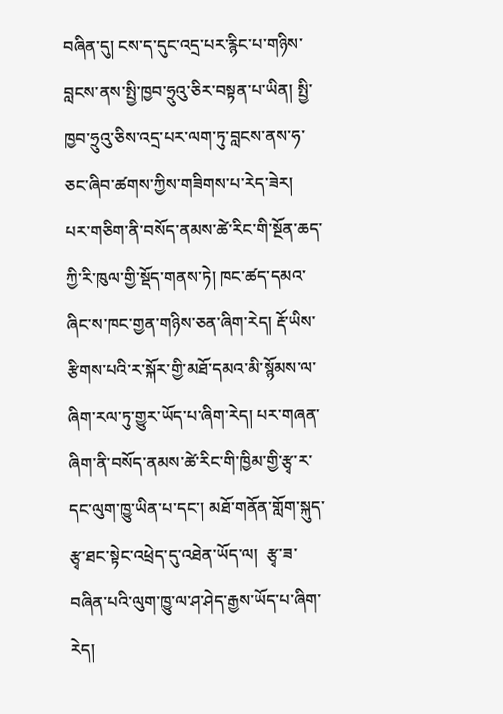བཞིན་དུ། ངས་ད་དུང་འདྲ་པར་རྙིང་པ་གཉིས་བླངས་ནས་སྤྱི་ཁྱབ་ཧྲུའུ་ཅིར་བསྟན་པ་ཡིན། སྤྱི་ཁྱབ་ཧྲུའུ་ཅིས་འདྲ་པར་ལག་ཏུ་བླངས་ནས་ཧ་ཅང་ཞིབ་ཚགས་ཀྱིས་གཟིགས་པ་རེད་ཟེར།
པར་གཅིག་ནི་བསོད་ནམས་ཚེ་རིང་གི་སྔོན་ཆད་ཀྱི་རི་ཁུལ་གྱི་སྡོད་གནས་ཏེ། ཁང་ཚད་དམའ་ཞིང་ས་ཁང་གྱན་གཉིས་ཅན་ཞིག་རེད། རྡོ་ཡིས་རྩིགས་པའི་ར་སྐོར་གྱི་མཐོ་དམའ་མི་སྙོམས་ལ་ཞིག་རལ་ཏུ་གྱུར་ཡོད་པ་ཞིག་རེད། པར་གཞན་ཞིག་ནི་བསོད་ནམས་ཚེ་རིང་གི་ཁྱིམ་གྱི་རྩྭ་ར་དང་ལུག་ཁྱུ་ཡིན་པ་དང་། མཐོ་གནོན་གློག་སྐུད་རྩྭ་ཐང་སྟེང་འཕྲེད་དུ་འཐེན་ཡོད་ལ།  རྩྭ་ཟ་བཞིན་པའི་ལུག་ཁྱུ་ལ་ཤ་ཤེད་རྒྱས་ཡོད་པ་ཞིག་རེད།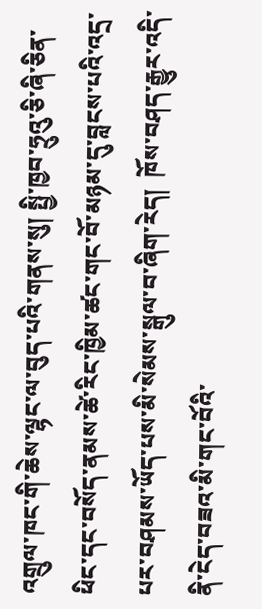འགྲུལ་ཁང་གི་ཆེས་ལྷང་ལ་བུད་པའི་གནས་སུ། སྤྱི་ཁྱབ་ཧྲུའུ་ཅི་ཞི་ཅིན་ཕིང་དང་བསོད་ནམས་ཚེ་རིང་ཁྱིམ་ཚང་གང་བོ་མཉམ་དུ་བླངས་པའི་འདྲ་པར་བཤམས་ཡོད་པས་མི་སེམས་སྒུལ་བ་ཞིག་རེད།  ཁོས་བཤད་རྒྱུར་འདི་ནི་ངེད་བཟའ་མི་གང་བོའི་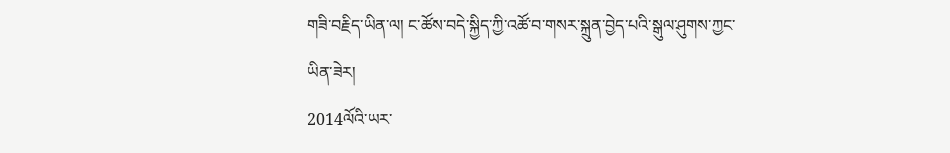གཟི་བརྗིད་ཡིན་ལ། ང་ཚོས་བདེ་སྐྱིད་ཀྱི་འཚོ་བ་གསར་སྐྲུན་བྱེད་པའི་སྒུལ་ཤུགས་ཀྱང་ཡིན་ཟེར།
2014ལོའི་ཡར་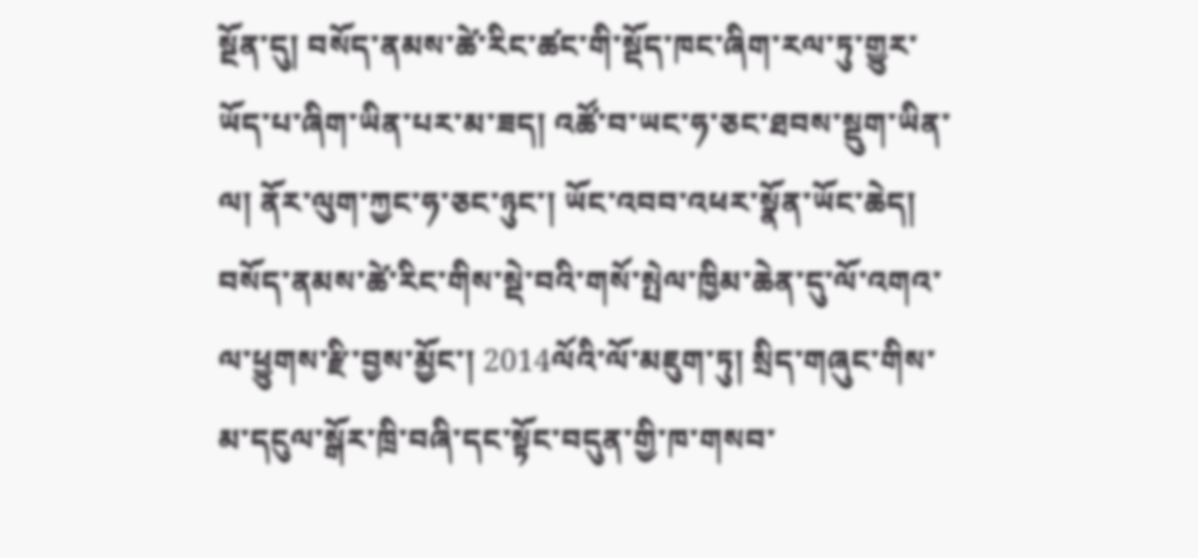སྔོན་དུ། བསོད་ནམས་ཚེ་རིང་ཚང་གི་སྡོད་ཁང་ཞིག་རལ་ཏུ་གྱུར་ཡོད་པ་ཞིག་ཡིན་པར་མ་ཟད། འཚོ་བ་ཡང་ཧ་ཅང་ཐབས་སྡུག་ཡིན་ལ། ནོར་ལུག་ཀྱང་ཧ་ཅང་ཉུང་། ཡོང་འབབ་འཕར་སྣོན་ཡོང་ཆེད། བསོད་ནམས་ཚེ་རིང་གིས་སྡེ་བའི་གསོ་སྤེལ་ཁྱིམ་ཆེན་དུ་ལོ་འགའ་ལ་ཕྱུགས་རྫི་བྱས་མྱོང་། 2014ལོའི་ལོ་མཇུག་ཏུ། སྲིད་གཞུང་གིས་མ་དངུལ་སྒོར་ཁྲི་བཞི་དང་སྟོང་བདུན་གྱི་ཁ་གསབ་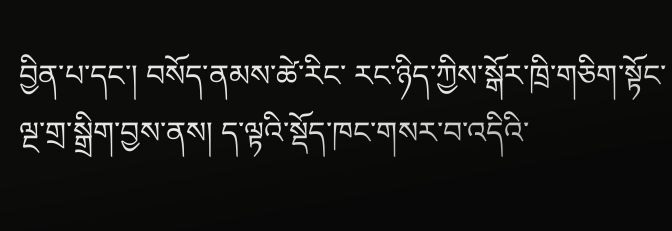བྱིན་པ་དང་། བསོད་ནམས་ཚེ་རིང་ རང་ཉིད་ཀྱིས་སྒོར་ཁྲི་གཅིག་སྟོང་ལྔ་གྲ་སྒྲིག་བྱས་ནས། ད་ལྟའི་སྡོད་ཁང་གསར་བ་འདིའི་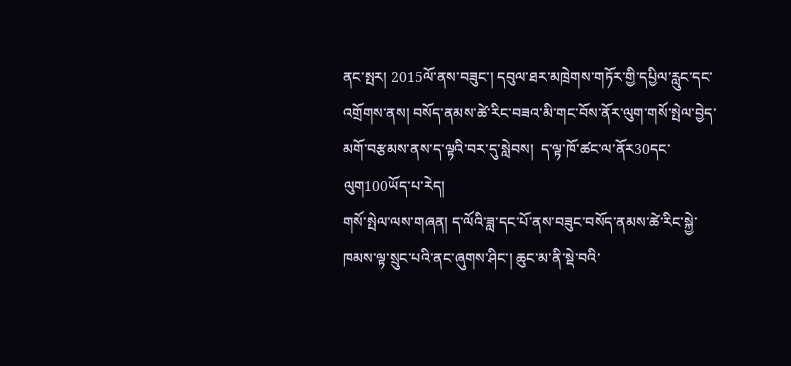ནང་སྤར། 2015ལོ་ནས་བཟུང་། དབུལ་ཐར་མཁྲེགས་གཏོར་གྱི་དཔྱིལ་རླུང་དང་འགྲོགས་ནས། བསོད་ནམས་ཚེ་རིང་བཟའ་མི་གང་བོས་ནོར་ལུག་གསོ་སྤེལ་བྱེད་མགོ་བརྩམས་ནས་ད་ལྟའི་བར་དུ་སླེབས།  ད་ལྟ་ཁོ་ཚང་ལ་ནོར30དང་ལུག100ཡོད་པ་རེད།
གསོ་སྤེལ་ལས་གཞན། ད་ལོའི་ཟླ་དང་པོ་ནས་བཟུང་བསོད་ནམས་ཚེ་རིང་སྐྱེ་ཁམས་ལྟ་སྲུང་པའི་ནང་ཞུགས་ཤིང་། ཆུང་མ་ནི་སྡེ་བའི་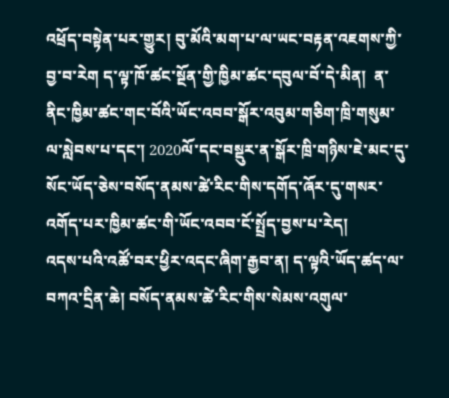འཕྲོད་བསྟེན་པར་གྱུར། བུ་མོའི་མག་པ་ལ་ཡང་བརྟན་འཇགས་ཀྱི་བྱ་བ་རེག ད་ལྟ་ཁོ་ཚང་སྔོན་གྱི་ཁྱིམ་ཚང་དབུལ་བོ་དེ་མིན།  ན་ནིང་ཁྱིམ་ཚང་གང་བོའི་ཡོང་འབབ་སྒོར་འབུམ་གཅིག་ཁྲི་གསུམ་ལ་སླེབས་པ་དང་། 2020ལོ་དང་བསྡུར་ན་སྒོར་ཁྲི་གཉིས་ཇེ་མང་དུ་སོང་ཡོད་ཅེས་བསོད་ནམས་ཚེ་རིང་གིས་དགོད་ཞོར་དུ་གསར་འགོད་པར་ཁྱིམ་ཚང་གི་ཡོང་འབབ་ངོ་སྤྲོད་བྱས་པ་རེད།
འདས་པའི་འཚོ་བར་ཕྱིར་འདང་ཞིག་རྒྱབ་ན། ད་ལྟའི་ཡོད་ཚད་ལ་བཀའ་དྲིན་ཆེ། བསོད་ནམས་ཚེ་རིང་གིས་སེམས་འགུལ་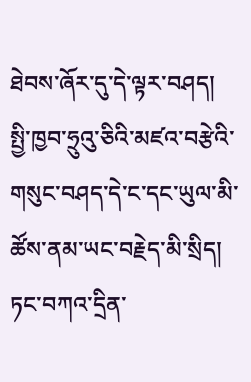ཐེབས་ཞོར་དུ་དེ་ལྟར་བཤད།  སྤྱི་ཁྱབ་ཧྲུའུ་ཅིའི་མཛའ་བརྩེའི་གསུང་བཤད་དེ་ང་དང་ཡུལ་མི་ཚོས་ནམ་ཡང་བརྗེད་མི་སྲིད།  ཏང་བཀའ་དྲིན་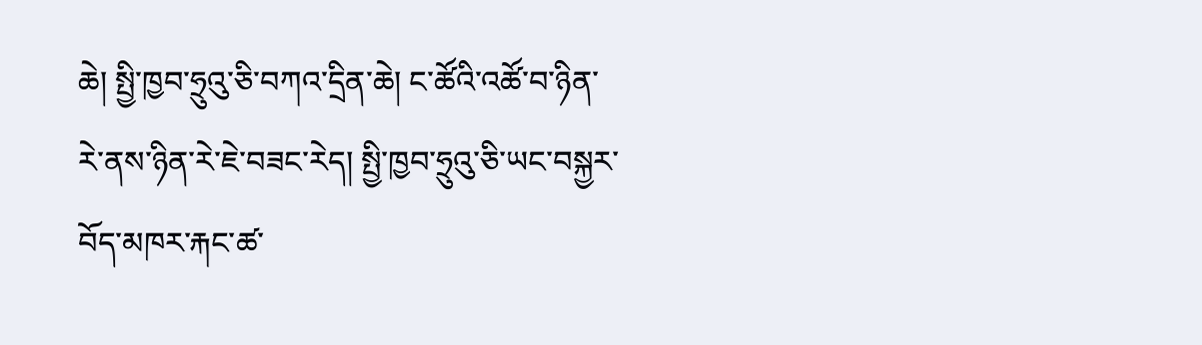ཆེ། སྤྱི་ཁྱབ་ཧྲུའུ་ཅི་བཀའ་དྲིན་ཆེ། ང་ཚོའི་འཚོ་བ་ཉིན་རེ་ནས་ཉིན་རེ་ཇེ་བཟང་རེད། སྤྱི་ཁྱབ་ཧྲུའུ་ཅི་ཡང་བསྐྱར་བོད་མཁར་རྐང་ཚ་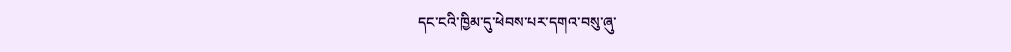དང་ངའི་ཁྱིམ་དུ་ཕེབས་པར་དགའ་བསུ་ཞུ་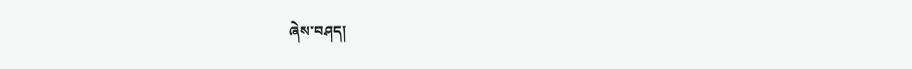ཞེས་བཤད།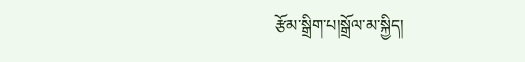རྩོམ་སྒྲིག་པ།སྒྲོལ་མ་སྐྱིད།